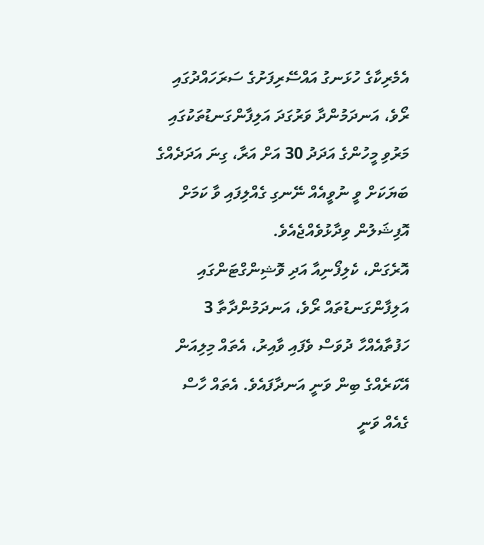އެމެރިކާގެ ހުޅަނގު އައްސޭރިފަށުގެ ސަރަހައްދުގައި ރޯވެ، އަނދަމުންދާ ވަރުގަދަ އަލިފާންގަނޑުތަކުގައި މަރުވި މީހުންގެ އަދަދު 30 އަށް އަރާ، ގިނަ އަދަދެއްގެ ބަޔަކަށް ވީ ނުވީއެއް ނޭނގި ގެއްލިފައި ވާ ކަމަށް އޮފިޝަލުން ވިދާޅުވެއްޖެއެވެ.
އޮރެގަން، ކެލިފޯނިއާ އަދި ވޮޝިންގްޓަންގައި އަލިފާންގަނޑުތައް ރޯވެ، އަނދަމުންދާތާ 3 ހަފުތާއެއްހާ ދުވަސް ވެފައި ވާއިރު، އެތައް މިލިއަން އޭކަރެއްގެ ބިން ވަނީ އަނދާފައެވެ. އެތައް ހާސް ގެއެއް ވަނީ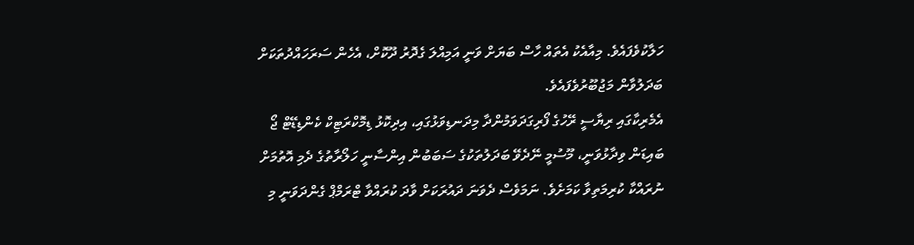ހަލާކުވެފައެވެ. މިއާއެކު އެތައް ހާސް ބަޔަށް ވަނީ އަމިއްލަ ގެދޮރު ދޫކޮށް، އެހެން ސަރަހައްދުތަކަށް ބަދަލުވާން މަޖުބޫރުވެފައެވެ.
އެމެރިކާގައި ރިޔާސީ ރޭހުގެ ފޯރިގަދަވަމުންދާ މިދަނޑިވަޅުގައި، އިދިކޮޅު ޑިމޮކްރަޓިކް ކެންޑިޑޭޓް ޖޯ ބައިޑަން ވިދާޅުވަނީ، މޫސުމީ ނޭދެވޭ ބަދަލުތަކުގެ ސަބަބުން އިންސާނީ ހަލޯރާތުގެ ދެމި އޮތުމަށް ނުރައްކާ ކުރިމަތިވާ ކަމަށެވެ. ނަމަވެސް ދެވަނަ ދައުރަކަށް ވާދަ ކުރައްވާ ޓްރަމްޕް ގެންދަވަނީ މި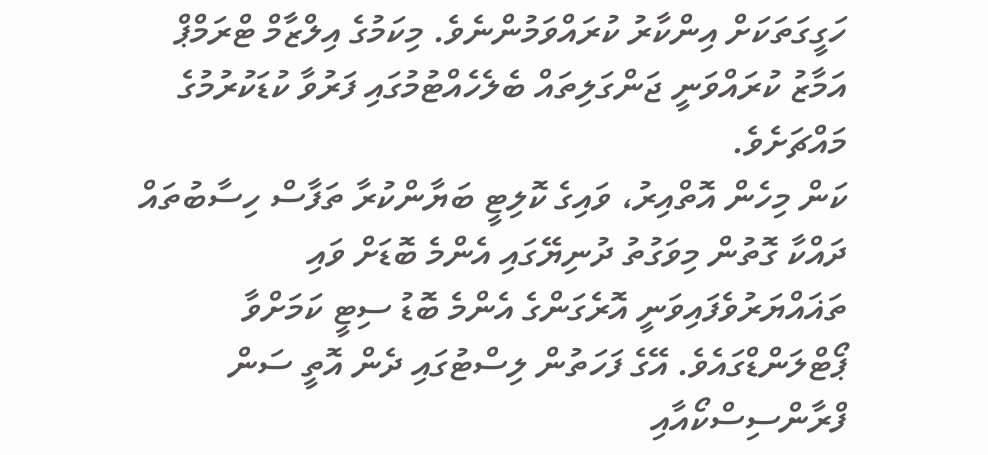ހަގީގަތަކަށް އިންކާރު ކުރައްވަމުންނެވެ. މިކަމުގެ އިލްޒާމް ޓްރަމްޕް އަމާޒު ކުރައްވަނީ ޖަންގަލިތައް ބެލެހެއްޓުމުގައި ފަރުވާ ކުޑަކުރުމުގެ މައްޗަށެވެ.
ކަން މިހެން އޮތްއިރު، ވައިގެ ކޮލިޓީ ބަޔާންކުރާ ތަފާސް ހިސާބުތައް ދައްކާ ގޮތުން މިވަގުތު ދުނިޔޭގައި އެންމެ ބޮޑަށް ވައި ތަޣައްޔަރުވެފައިވަނީ އޮރެގަންގެ އެންމެ ބޮޑު ސިޓީ ކަމަށްވާ ޕޯޓްލަންޑްގައެވެ. އޭގެ ފަހަތުން ލިސްޓުގައި ދެން އޮތީ ސަން ފްރާންސިސްކޯއާއި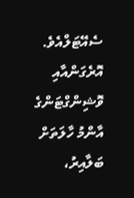ސެއޭޓަލްއެވެ.
އޮރެގަންއާއި ވޮޝިންގްޓަންގެ އާންމު ހާލަތަށް ބަލާއިރު،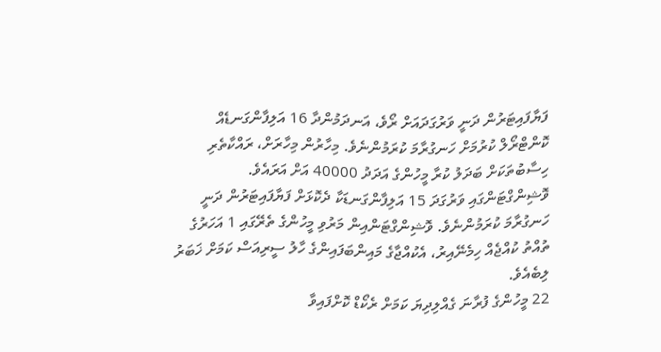ފަޔާފައިޓަރުން ދަނީ ވަރުގަދައަށް ރޯވެ، އަނދަމުންދާ 16 އަލިފާންގަނޑެއް ކޮންޓްރޯލް ކުރުމަށް ހަނގުރާމަ ކުރަމުންނެވެ. މިހާރުން މިހާރަށް، ރައްކާތެރި ހިސާބުތަކަށް ބަދަލު ކުރާ މީހުންގެ އަދަދު 40000 އަށް އަރައެވެ. ވޮޝިންގްޓަންގައި ވަރުގަދަ 15 އަލިފާންގަނޑަކާ ދެކޮޅަށް ފަޔާފައިޓަރުން ދަނީ ހަނގުރާމަ ކުރަމުންނެވެ. ވޮޝިންގްޓަންއިން މަރުވި މީހުންގެ ތެރޭގައި 1 އަހަރުގެ ތުއްތު ކުއްޖެއް ހިމެނޭއިރު، އެކުއްޖާގެ މައިންބަފައިންގެ ހާލު ސީރިއަސް ކަމަށް ޚަބަރު ލިބެއެވެ.
22 މީހުންގެ ފުރާނަ ގެއްލިދިޔަ ކަމަށް ރެކޯޑް ކޮށްފައިވާ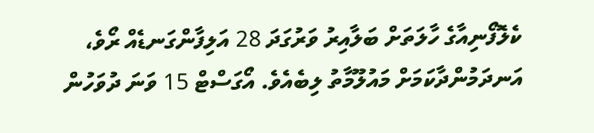ކެލޮފޯނިއާގެ ހާލަތަށް ބަލާއިރު ވަރުގަދަ 28 އަލިފާންގަނޑެއް ރޯވެ، އަނދަމުންދާކަމަށް މައުލޫމާތު ލިބެއެވެ. އޯގަސްޓް 15 ވަނަ ދުވަހުން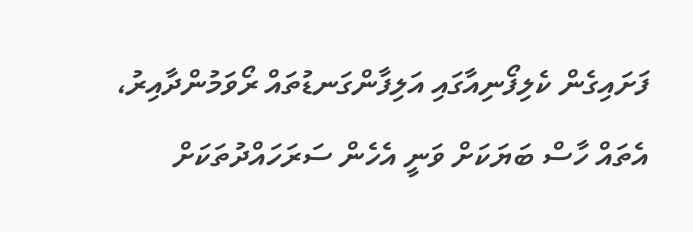ފަށައިގެން ކެލިފޯނިއާގައި އަލިފާންގަނޑުތައް ރޯވަމުންދާއިރު، އެތައް ހާސް ބަޔަކަށް ވަނީ އެހެން ސަރަހައްދުތަކަށް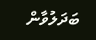ބަދަލުވާން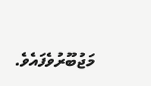މަޖުބޫރުވެފައެވެ.